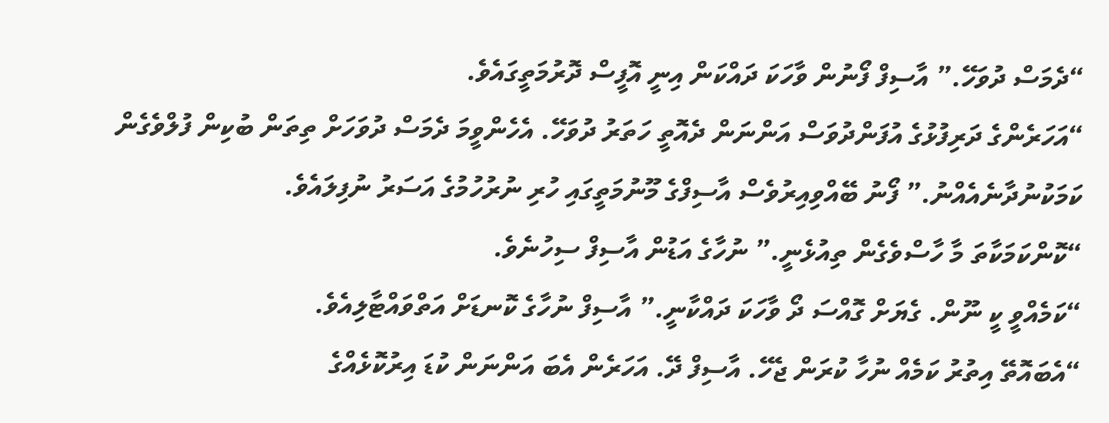“ދެމަސް ދުވަހޭ.” އާސިފް ފޯނުން ވާހަކަ ދައްކަން އިނީ އޮފީސް ދޮރުމަތީގައެވެ.
“އަހަރެންގެ ދަރިފުޅުގެ އުފަންދުވަސް އަންނަން ދެއޮތީ ހަތަރު ދުވަހޭ. އެހެންވީމަ ދެމަސް ދުވަހަށް ތިތަން ބުކިން ފުލްވެގެން ކަމަކުނުދާނެއެއްނު.” ފޯނު ބޭއްވިއިރުވެސް އާސިފްގެ މޫނުމަތީގައި ހުރި ނުރުހުމުގެ އަސަރު ނުފިލައެވެ.
“ކޮންކަމަކާތަ މާ ހާސްވެގެން ތިއުޅެނީ.” ނުހާގެ އަޑުން އާސިފް ސިހުނެވެ.
“ކަމެއްވީ ކީ ނޫން. ގެޔަށް ގޮއްސަ ދޯ ވާހަކަ ދައްކާނީ.” އާސިފް ނުހާގެ ކޮނޑަށް އަތްވައްޓާލިއެވެ.
“އެބައޮތޭ އިތުރު ކަމެއް ނުހާ ކުރަން ޖެހޭ. އާސިފް ދޭ. އަހަރެން އެބަ އަންނަން ކުޑަ އިރުކޮޅެއްގެ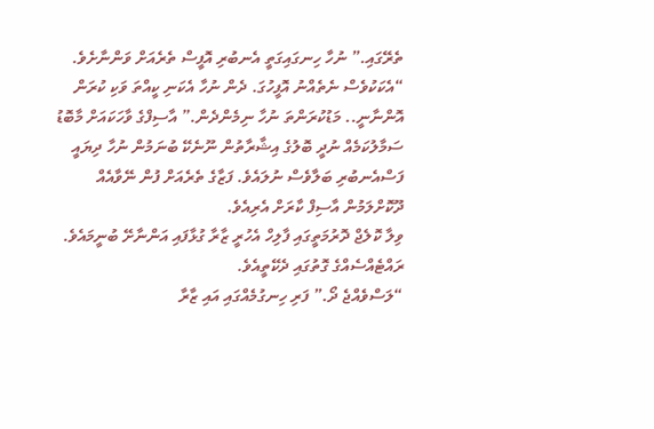ތެރޭގައި.” ނުހާ ހިނގައިގަތީ އެނބުރި އޮފީސް ތެރެއަށް ވަންނާށެވެ.
“އެކަކުވެސް ނެތެއްނު އޮފީހުގަ. ދެން ނުހާ އެކަނި ކީއްތަ ވަކި ކުރަން އޮންނާނީ.. މަޑުކުރަންތަ ނުހާ ނިމެންދެން.” އާސިފްގެ ވާހަކައަށް މާބޮޑު ސަމާލުކަމެއް ނުދީ ބޮލުގެ އިޝާރާތުން ނޫނެކޭ ބުނަމުން ނުހާ ދިޔައީ ފަސްއެނބުރި ބަލާވެސް ނުލައެވެ. ފަޒާގެ ތެރެއަށް ފުން ނޭވާއެއް ދޫކޮށްލަމުން އާސިފް ކާރަށް އެރިއެވެ.
ވިލާ ކޮލެޖް ދޮރުމަތީގައި ފާލިހް އެހުރީ ޒާރާ ގުޅާފައި އަންނާށޭ ބުނީމައެވެ. ރައްޓެއްސެއްގެ ގޮތުގައި ދެކޭތީއެވެ.
“ލަސްވެއްޖެ ދޯ.” ފަރި ހިނގުމެއްގައި އައި ޒާރާ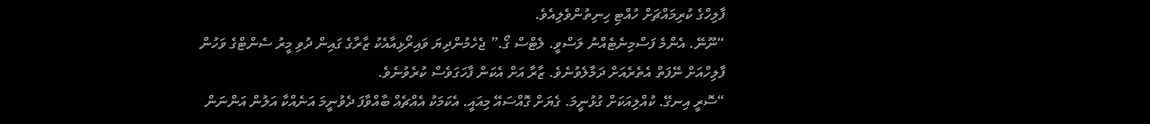ފާލިހްގެ ކުރިމައްޗަށް ހުއްޓި ހިނިތުންވެލިއެވެ.
“ނޫނޭ. އެންމެ ފަސްމިނެޓެއްނު ލަސްވީ. ލެޓްސް ގޯ.” ޖެހެމުންދިޔަ ވައިރޯޅިއާއެކު ޒާރާގެ ގައިން ދުވި މީރު ސެންޓްގެ ވަހުން ފާލިހްއަށް ނޭފަތް އެތެރެއަށް ދަމާލެވުނެވެ. ޒާރާ އަށް އެކަން ފާހަގަވެސް ކުރެވުނެވެ.
“ސޮރީ އިނގޭ. ކުއްލިއަކަށް ގުޅުނީމަ. ގެޔަށް ގޮއްސައޭ މިއައީ. އެކަމަކު އެއްޗެއް ބާއްވާފަ ދެވުނީމަ އަނެއްކާ އަލުން އަންނަން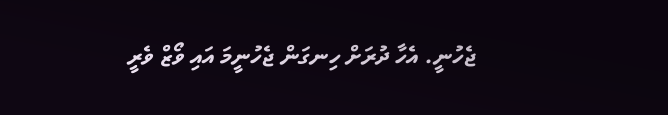ޖެހުނީ. އެހާ ދުރަށް ހިނގަން ޖެހުނީމަ އައި ވޯޒް ވެރީ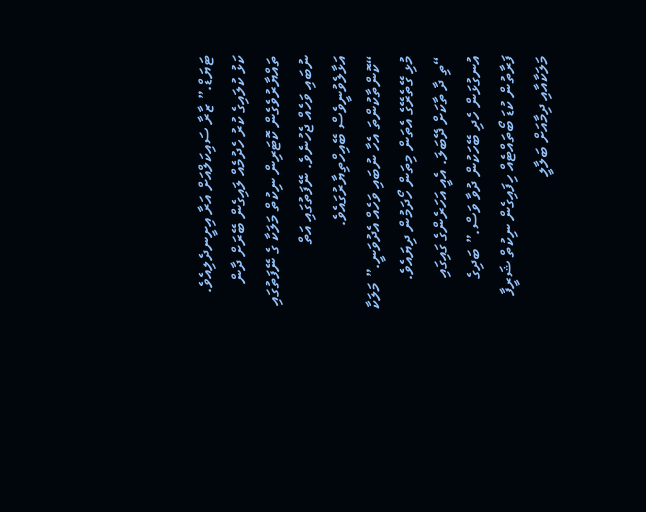ޓަޔަޑް.” ޒާރާ ސައިކަލްއަށް އަރާ އިށީނދެލިއެވެ.
ކަޅު ކުލައިގެ ކުރު ހެދުމެއް ލައިގެން ބޭރަށް ދާން ތައްޔާރުވެގެން ކޮޓަރިން ނިކުތް މަލަކާ ގެ ނޭފަތުގައި ނުބައި ވަހެއް ޖެހުނެވެ. ނޭފަތުގައި އަތް އަޅާލެވުނީވެސް ބޭއިހްތިޔާރުގައެވެ.
“ކޮންތާކުންތަ އެހާ ނުބައި ވަހެއް އެދުވަނީ.” މަލަކާ މުޅި ގޭތެރޭގެ އެތަން މިތަން ހޯދަމުން ދިޔައެވެ.
“ތި ދާ ތާކަށް ދޭބަލަ. އެއީ އަހަރެންގެ ގައިގައި އުނގުޅަން ހެދި ބޭހަކުން ދުވާ ވަސް.” ބަދިގެ ފަރާތުން ކުޑަ ބޯތައްޓެއް ހިފައިގެން ނިކުތް ޝަރީފާ މަލަކާއާއި ދިމާއަށް ބަލާލީ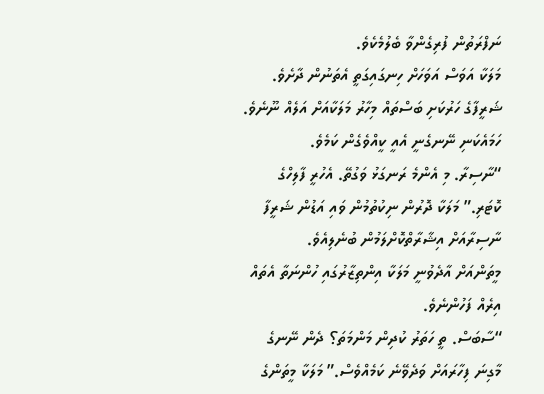ނަފްރަތުން ފުރިގެންވާ ބެލުމެކެވެ.
މަލަކާ އަވަސް އަވަހަށް ހިނގައިގަތީ އެތަނުން ދާށެވެ. ޝަރީފާގެ ހަރުކަށި ބަސްތައް މިހާރު މަލަކާއަށް އަލެއް ނޫނެވެ. ހަމައެކަނި ނޭނގެނީ އެއީ ކީއްވެގެން ކަމެވެ.
“ނާސިރާ. މި އެންމެ ރަނގަޅު ވަގުތޭ. އެހުރީ ފާލިހްގެ ކޮޓަރި.” މަލަކާ ދޮރުން ނިކުތުމުން ވައި އަޑުން ޝަރީފާ ނާސިރާއަށް އިޝާރާތްކޮށްލަމުން ބުނެލިއެވެ.
މީތަންއަށް އާދެވުނީ މަލަކާ އިންތިޒާރުގައި ހުންނަތާ އެތައް އިރެއް ފަހުންނެވެ.
“ސާބަސް. ތީ ހަތަރު ކުދިން މަންމަތަ؟ ދެން ނޭނގެ މާގިނަ ފިހާރައަށް ވަދެވޭނެ ކަމެއްވެސް.” މަލަކާ މީތަންގެ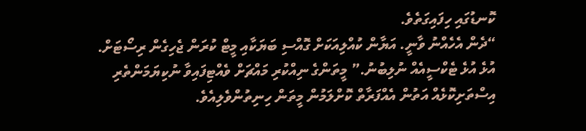ކޮނޑުގައި ހިފައިގަތެވެ.
“ދެން އެހެއްނު ވާނީ. އަޔާން ކުއްލިއަކަށް ގޮއްސި ބަޔަކާއި މީޓް ކުރަން ޖެހިގެން ރިސޯޓަށް. އުޅެ އުޅެ ޓެކްސީއެއް ނުލިބުނު.” މީތަންގެ ނިއްކުރި މައްޗަށް ވެއްޓިފައިވާ ނުކިޔަމަންތެރި އިސްތަށިކޮޅެއް އަތުން އެއްފަރާތް ކޮށްލަމުން މީތަން ހިނިތުންވެލިއެވެ.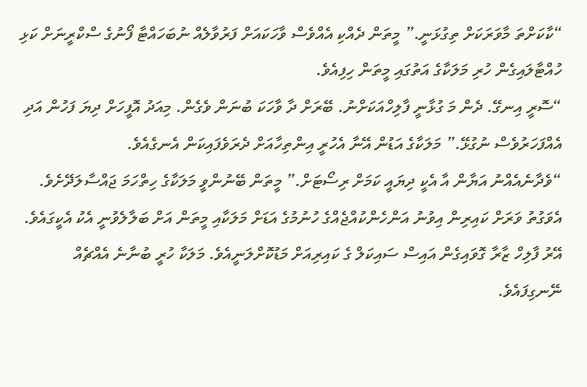“ކާކަށްތަ މާވަރަކަށް ތިގުޅަނީ.” މީތަން ދެއްކި އެއްވެސް ވާހަކައަށް ފަރުވާލެއް ނުބަހައްޓާ ފޯނުގެ ސްކްރީނަށް ކަޅި ހުއްޓާލައިގެން ހުރި މަލަކާގެ އަތުގައި މީތަން ހިފިއެވެ.
“ސޮރީ އިނގޭ. ދެން މަ ގުޅާނީ ފާލިހްއަކަށްނު. ބޭރަށް ދާ ވާހަކަ ބުނަން ވެގެން. މިއަދު އޮފީހަށް ދިޔަ ފަހުން އަދި އެއްފަހަރުވެސް ނުގުޅޭ.” މަލަކާގެ އަޑުން އޭނާ އެހުރީ އިންތިހާއަށް ދެރަވެފައިކަން އެނގެއެވެ.
“ވެދާނެއެއްނު އަޔާން އާ އެކީ ދިޔައީ ކަމަށް ރިސޯޓަށް.” މީތަން ބޭނުންވީ މަލަކާގެ ހިތްހަމަ ޖައްސާލަދޭށެވެ. އެވަގުތު ވަރަށް ކައިރިން އިވުނު އަންހެންކުއްޖެއްގެ ހުނުމުގެ އަޑަށް މަލަކާއި މީތަން އަށް ބަލާލެވުނީ އެކު އެކީގައެވެ.
އޭރު ފާލިހް ޒާރާ ގޮވައިގެން އައިސް ސައިކަލް ގެ ކައިރިއަށް މަޑުކޮށްލަނީއެވެ. މަލަކާ ހުރީ ބުނާނެ އެއްޗެއް ނޭނގިފައެވެ.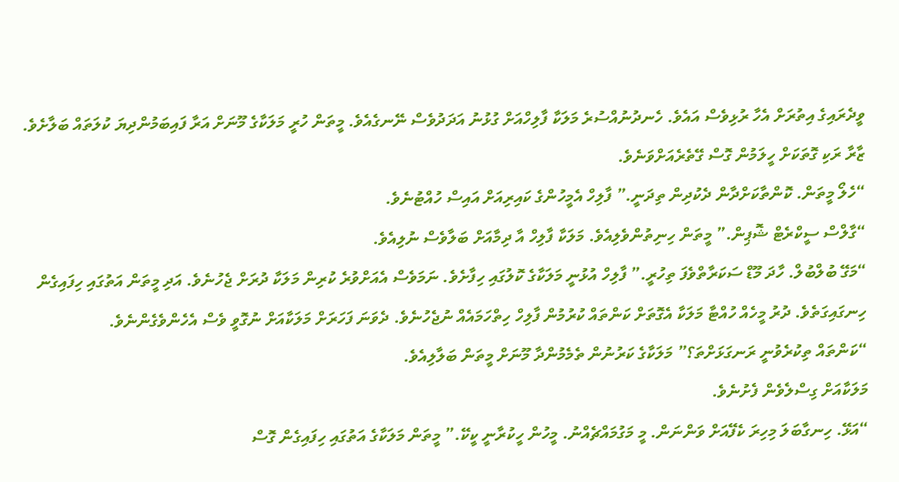ވީދެރައިގެ އިތުރަށް އެހާ ރުޅިވެސް އައެވެ. ހެނދުނުއްސުރެ މަލަކާ ފާލިހްއަށް ގުޅުނު އަދަދުވެސް ނޭނގެއެވެ. މީތަން ހުރީ މަލަކާގެ މޫނަށް އަރާ ފައިބަމުންދިޔަ ކުލަތައް ބަލާށެވެ.
ޒާރާ ރަކި ގޮތަކަށް ހީލަމުން ގޮސް ގޭތެރެއަށްވަނެވެ.
“ހެލޯ މީތަން. ކޮންތާކަށްދާން ދެކުދިން ތިދަނީ.” ފާލިހް އެމީހުންގެ ކައިރިއަށް އައިސް ހުއްޓުނެވެ.
“ގާލްސް ސީކްރެޓް ޝޮޕިން.” މީތަން ހިނިތުންވެލިއެވެ. މަލަކާ ފާލިހް އާ ދިމާއަށް ބަލާވެސް ނުލިއެވެ.
“މަގޭ ބުލްބުލް. ހާދަ މޫޑް ސަކަރާތްވެފަ ތިހުރީ.” ފާލިހް އުޅުނީ މަލަކާގެ ކޮލުގައި ހިފާށެވެ. ނަމަވެސް އެއަށްވުރެ ކުރިން މަލަކާ ދުރަށް ޖެހުނެވެ. އަދި މީތަން އަތުގައި ހިފައިގެން ހިނގައިގަތެވެ. ދުރު މީހެއް ހުއްޓާ މަލަކާ އެގޮތަށް ކަންތައް ކުރުމުން ފާލިހް ހިތްހަމައެއް ނުޖެހުނެވެ. ދެވަނަ ފަހަރަށް މަލަކާއަށް ނުގޮވީ ވެސް އެހެންވެގެންނެވެ.
“ކަންތައް ތިކުރެވުނީ ރަނގަޅަށްތަ؟” މަލަކާގެ ކަރުނުން ތެމެމުންދާ މޫނަށް މީތަން ބަލާލިއެވެ.
މަލަކާއަށް ގިސްލެވެން ފެށުނެވެ.
“އަޅޭ. ހިނގާބަލަ މިހިރަ ކެފޭއަށް ވަންނަން. މީ މަގުމައްޗެއްނު. މީހުން ހީކުރާނީ ކީކޭ.” މީތަން މަލަކާގެ އަތުގައި ހިފައިގެން ގޮސް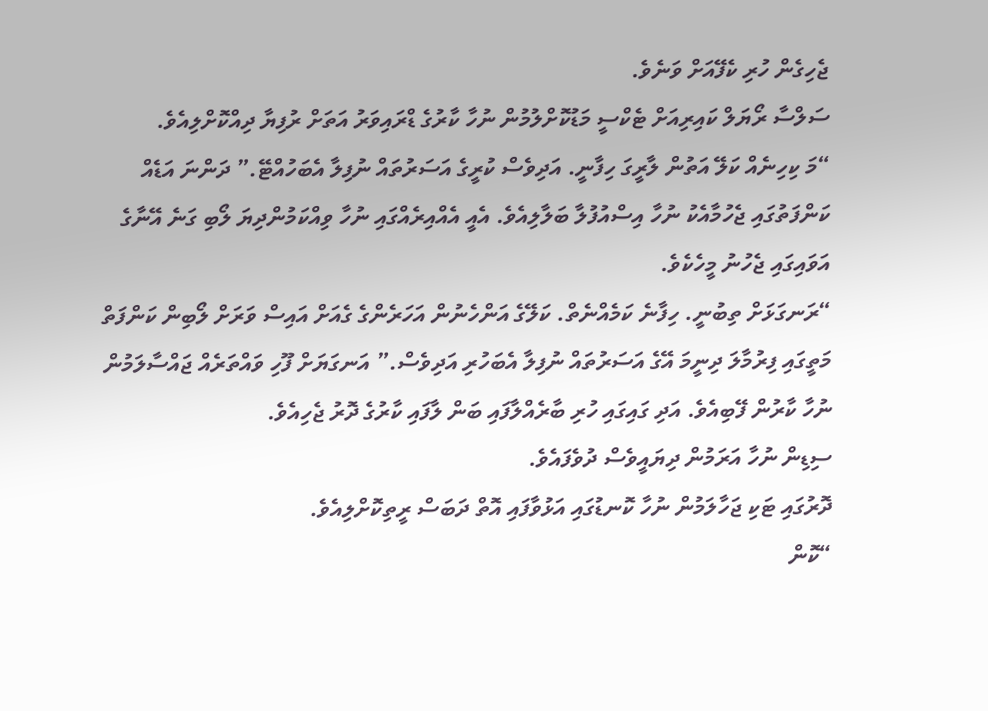ޖެހިގެން ހުރި ކެފޭއަށް ވަނެވެ.
ސަލްސާ ރޯޔަލް ކައިރިއަށް ޓެކްސީ މަޑުކޮށްލުމުން ނުހާ ކާރުގެ ޑްރައިވަރު އަތަށް ރުފިޔާ ދިއްކޮށްލިއެވެ.
“މަ ކިހިނެއް ކަލޭ އަތުން ލާރީގަ ހިފާނީ. އަދިވެސް ކުރީގެ އަސަރުތައް ނުފިލާ އެބަހުއްޓޭ.” ދަންނަ އަޑެއް ކަންފަތުގައި ޖެހުމާއެކު ނުހާ އިސްއުފުލާ ބަލާލިއެވެ. އެއީ އެއްއިރެއްގައި ނުހާ ވިއްކަމުންދިޔަ ލޯބި ގަނެ އޭނާގެ އަވައިގައި ޖެހުނު މީހެކެވެ.
“ރަނގަޅަށް ތިބުނީ. ހިފާނެ ކަމެއްނެތް. ކަލޭގެ އަންހެނުން އަހަރެންގެ ގެއަށް އައިސް ވަރަށް ލޯބިން ކަންފަތް މަތީގައި ފިރުމާލަ ދިނީމަ އޭގެ އަސަރުތައް ނުފިލާ އެބަހުރި އަދިވެސް.” އަނގަޔަށް ފޫހި ވައްތަރެއް ޖައްސާލަމުން ނުހާ ކާރުން ފޭބިއެވެ. އަދި ގައިގައި ހުރި ބާރެއްލާފައި ބަން ލާފައި ކާރުގެ ދޮރު ޖެހިއެވެ.
ސިޑިން ނުހާ އަރަމުން ދިޔައީވެސް ދުވެފައެވެ.
ދޮރުގައި ޓަކި ޖަހާލަމުން ނުހާ ކޮނޑުގައި އަޅުވާފައި އޮތް ދަބަސް ރީތިކޮށްލިއެވެ.
“ކޮން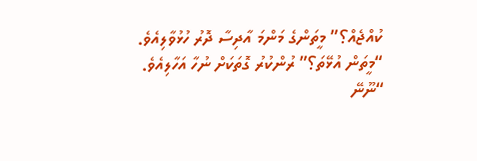ކުއްޖެއް؟” މީތަންގެ މަންމަ އާދިސާ ދޮރު ހުޅުވާލިއެވެ.
“މީތަން އުޅޭތަ؟” ރުންކުރު ގޮތަކަށް ނުހާ އަހާލިއެވެ.
“ނޫނޭ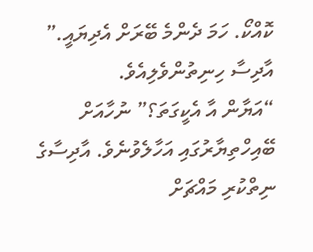ކޮއްކޯ. ހަމަ ދެންމެ ބޭރަށް އެދިޔައީ.” އާދިސާ ހިނިތުންވެލިއެވެ.
“އަޔާން އާ އެކީގަތަ؟” ނުހާއަށް ބޭއިހްތިޔާރުގައި އަހާލެވުނެވެ. އާދިސާގެ ނިތްކުރި މައްޗަށް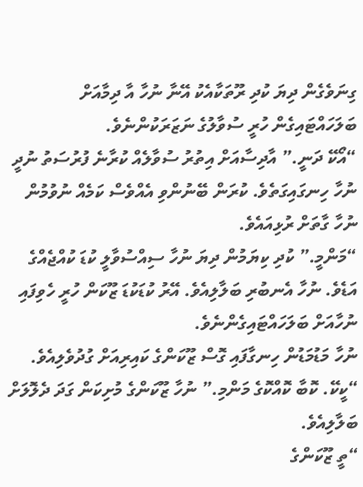ގިނަވެގެން ދިޔަ ކުދި ރޫތަކާއެކު އޭނާ ނުހާ އާ ދިމާއަށް ބަލަހައްޓައިގެން ހުރީ ސުވާލުގެ ނަޒަރަކުންނެވެ.
“އޯކޭ ދަނީ.” އާދިސާއަށް އިތުރު ސުވާލެއް ކުރާނެ ފުރުސަތު ނުދީ ނުހާ ހިނގައިގަތެވެ. ކުރަން ބޭނުންވި އެއްވެސް ކަމެއް ނުވުމުން ނުހާ ގާތަށް ރުޅިއައެވެ.
“މަންމީ.” ކުދި ކިޔަމުން ދިޔަ ނުހާ ސިއްސުވާލީ ކުޑަ ކުއްޖެއްގެ އަޑެވެ. ނުހާ އެނބުރި ބަލާލިއެވެ. އޭރު ކުޑަކުޑަ ޒޫކަން ހުރީ ހެވިފައި ނުހާއަށް ބަލަހައްޓައިގެންނެވެ.
ނުހާ މަޑުމަޑުން ހިނގާފައި ގޮސް ޒޫކަންގެ ކައިރިއަށް ގުދުވެލިއެވެ.
“ކީކޭ. ކޮބާ ކޮއްކޮގެ މަންމި.” ނުހާ ޒޫކަންގެ މުށިކަން ގަދަ ދެލޮލަށް ބަލާލިއެވެ.
“ތީ ޒޫކަންގެ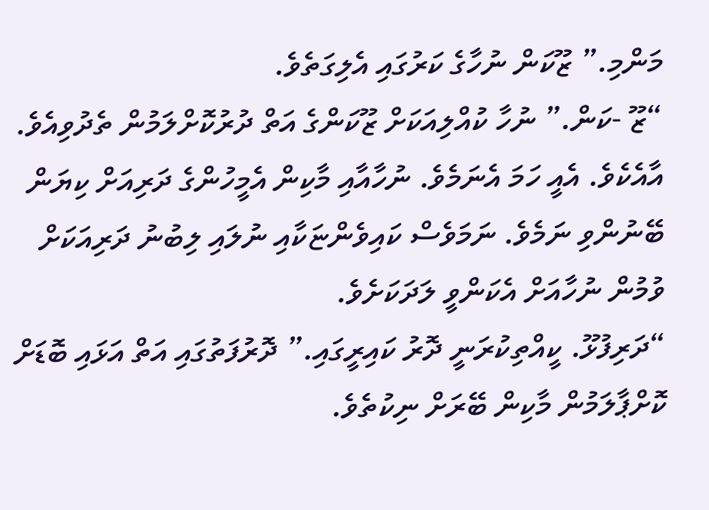މަންމި.” ޒޫކަން ނުހާގެ ކަރުގައި އެލިގަތެވެ.
“ޒޫ -ކަން.” ނުހާ ކުއްލިއަކަށް ޒޫކަންގެ އަތް ދުރުކޮށްލަމުން ތެދުވިއެވެ. އާއެކެވެ. އެއީ ހަމަ އެނަމެވެ. ނުހާއާއި މާކިން އެމީހުންގެ ދަރިއަށް ކިޔަން ބޭނުންވި ނަމެވެ. ނަމަވެސް ކައިވެންޏަކާއި ނުލައި ލިބުނު ދަރިއަކަށް ވުމުން ނުހާއަށް އެކަންވީ ލަދަކަށެވެ.
“ދަރިފުޅޫ. ކީއްތިކުރަނީ ދޮރު ކައިރީގައި.” ދޮރުފަތުގައި އަތް އަޅައި ބޮޑަށް ކޮށްޕާލަމުން މާކިން ބޭރަށް ނިކުތެވެ.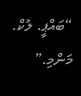“ބައްޕީ. ލުކް. މަންމި.”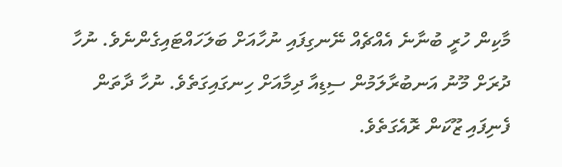މާކިން ހުރީ ބުނާނެ އެއްޗެއް ނޭނގިފައި ނުހާއަށް ބަލަހައްޓައިގެންނެވެ. ނުހާ ދުރަށް މޫނު އަނބުރާލަމުން ސިޑިއާ ދިމާއަށް ހިނގައިގަތެވެ. ނުހާ ދާތަން ފެނިފައި ޒޫކަން ރޮއެގަތެވެ.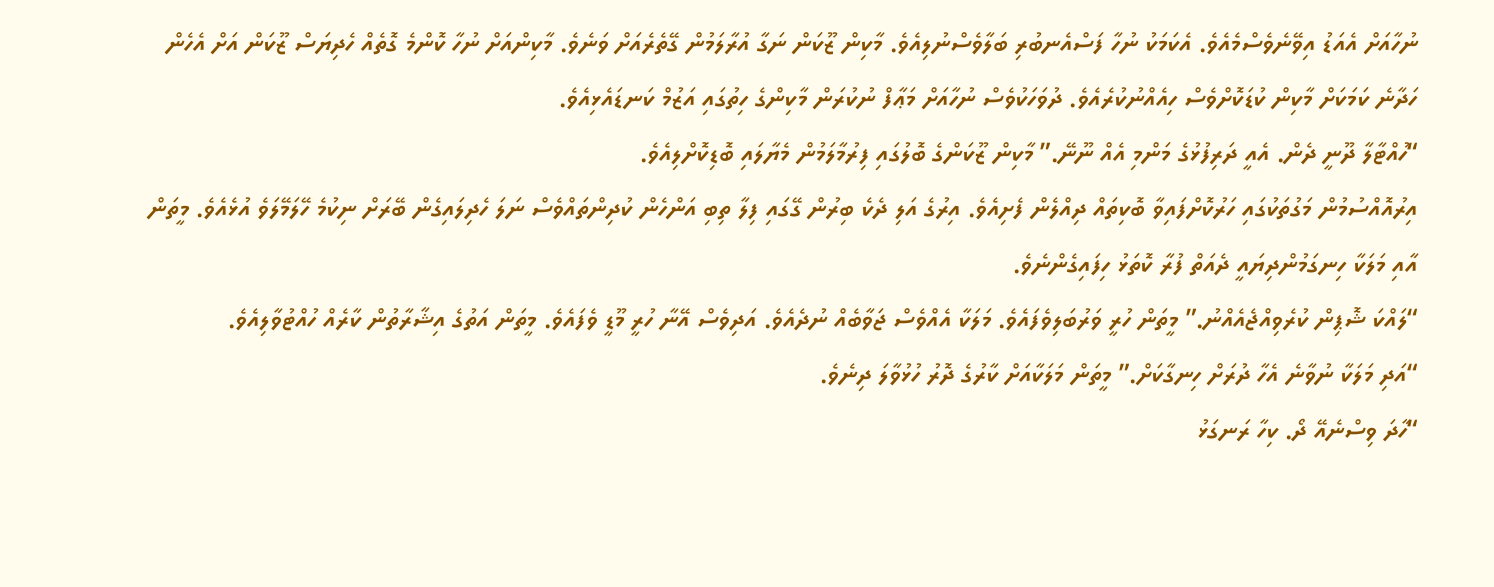ނުހާއަށް އެއަޑު އިވޭނެވެސްމެއެވެ. އެކަމަކު ނުހާ ފަސްއެނބުރި ބަލާވެސްނުލިއެވެ. މާކިން ޒޫކަން ނަގާ އުރާލަމުން ގޭތެރެއަށް ވަނެވެ. މާކިންއަށް ނުހާ ކޮންމެ ގޮތެއް ހެދިޔަސް ޒޫކަން އަށް އެހެން ހަދާނެ ކަމަކަށް މާކިން ކުޑަކޮށްވެސް ހިއެއްނުކުރެއެވެ. ދުވަހަކުވެސް ނުހާއަށް މަޢާފް ނުކުރަން މާކިންގެ ހިތުގައި އަޒުމް ކަނޑައެޅިއެވެ.
“ހުއްޓާލާ ދޫނީ ދެން. އެއީ ދަރިފުޅުގެ މަންމި އެއް ނޫނޭ.” މާކިން ޒޫކަންގެ ބޮލުގައި ފިރުމާލަމުން މެޔާލައި ބޮޑިކޮށްލިއެވެ.
އިރުއޮއްސުމުން މަގުތަކުގައި ހަރުކޮށްފައިވާ ބޮކިތައް ދިއްލެން ފެށިއެވެ. އިރުގެ އަލި ދެކެ ބިރުން ގޭގައި ފިލާ ތިބި އަންހެން ކުދިންތައްވެސް ނަލަ ހެދިލައިގެން ބޭރަށް ނިކުމެ ހޭލަމޭލަވެ އުޅެއެވެ. މީތަން އާއި މަލަކާ ހިނގަމުންދިޔައީ ދެއަތް ފުރާ ކޮތަޅު ހިފައިގެންނެވެ.
“ލައްކަ ޝޮޕިން ކުރެވިއްޖެއެއްނު.” މީތަން ހުރީ ވަރުބަލިވެފައެވެ. މަލަކާ އެއްވެސް ޖަވާބެއް ނުދެއެވެ. އަދިވެސް އޭނާ ހުރީ މޫޑީ ވެފައެވެ. މީތަން އަތުގެ އިޝާރާތުން ކާރެއް ހުއްޓުވާލިއެވެ.
“އަދި މަލަކާ ނުވާނެ އެހާ ދުރަށް ހިނގާކަށް.” މީތަން މަލަކާއަށް ކާރުގެ ދޮރު ހުޅުވާލަ ދިނެވެ.
“ހާދަ ވިސްނެއޭ ދޯ. ކިހާ ރަނގަޅު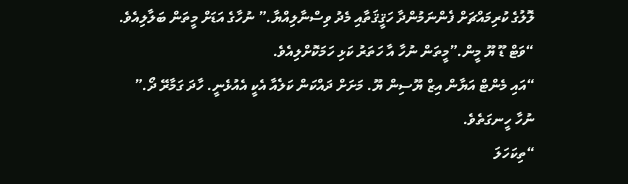ލޮލުގެ ކުރިމައްޗަށް ފެންނަމުންދާ ހަޤީޤަތާއި މެދު ވިސްނާލިއްޔާ.” ނުހާގެ އަޑަށް މީތަން ބަލާލިއެވެ.
“ވަޓް ޑޫ ޔޫ މީން.”މީތަން ނުހާ އާ ހަތަރު ކަޅި ހަމަކޮށްލިއެވެ.
“އައި މެންޓް އަޔާން އިޒް ޔޫސިން ޔޫ. މަށަށް ދައްކަން ކަލެއާ އެކީ އެއުޅެނީ. ހާދަ ގަމާރޭ ދޯ.” ނުހާ ހީނގަތެވެ.
“ތިކަހަލަ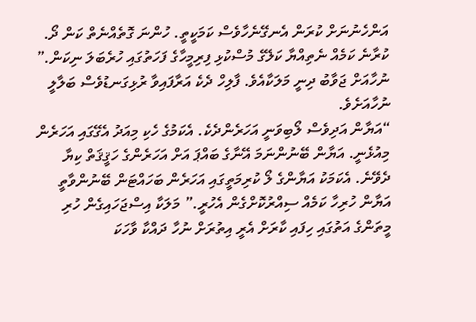އަންހެނުނަށް ކުރަން އެނގޭނެހާވެސް ކަމަކީތީ. ހުންނަ ގޮތެއްނެތް ކަން ދޯ. ކުރާނެ ކަމެއް ނެތިއްޔާ ކަލޭގެ މުސްކުޅި ފިރިމީހާގެ ފަހަތުގައި ހުރެބަލަ ނިކަން.” ނުހާއަށް ޖަވާބު ދިނީ މަލަކާއެވެ. ފާލިހް ދެކެ އަރާފައިވާ ރުޅިގަނޑުވެސް ބަލާލީ ނުހާއަށެވެ.
“އަޔާން އަދިވެސް ލޯބިވަނީ އަހަރެންދެކެ. އެކަމުގެ ހެކި މިއަދު އެގޭގައި އަހަރެން މިއުޅެނީ. އަޔާން ބޭނުންނަމަ އޭނާގެ ބައްޕަ އަށް އަހަރެންގެ ހަޤީޤަތް ކިޔާ ދެވޭނެ. އެކަމަކު އަޔާންގެ ލޯ ކުރިމަތީގައި އަހަރެން ބަހައްޓަން ބޭނުންވާތީ އަޔާން ހުރިހާ ކަމެއް ސިއްރުކޮށްގެން އެހުރީ.” މަލަކާ އިސްޖަހައިގެން ހުރި މީތަންގެ އަތުގައި ހިފައި ކާރަށް އެރީ އިތުރަށް ނުހާ ދައްކާ ވާހަކަ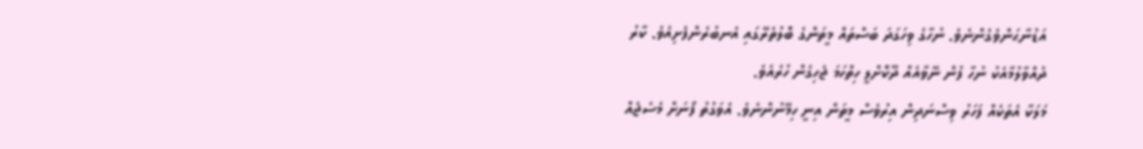އަޑުނާޙަންވެގެންނެވެ. ނުހާގެ ވިހަގަދަ ބަސްތައް މީތަންގެ ބޮލުތެރޭގައި އެނބުރެންފެށިއެވެ. ކާރު ދުއްވާލުމާއެކު ނުހާ ފުން ނޭވާއެއް ދޫކޮށްލީ ހިތްހަމަ ޖެހިގެން ހުރެއެވެ.
މަލަކާ އެތަކެއް ފަހަރު ވިސްނަދިން އިރުވެސް މީތަން އިނީ ހިމޭނުންނެވެ. އެވަގުތު ފޯނަށް މެސެޖެއް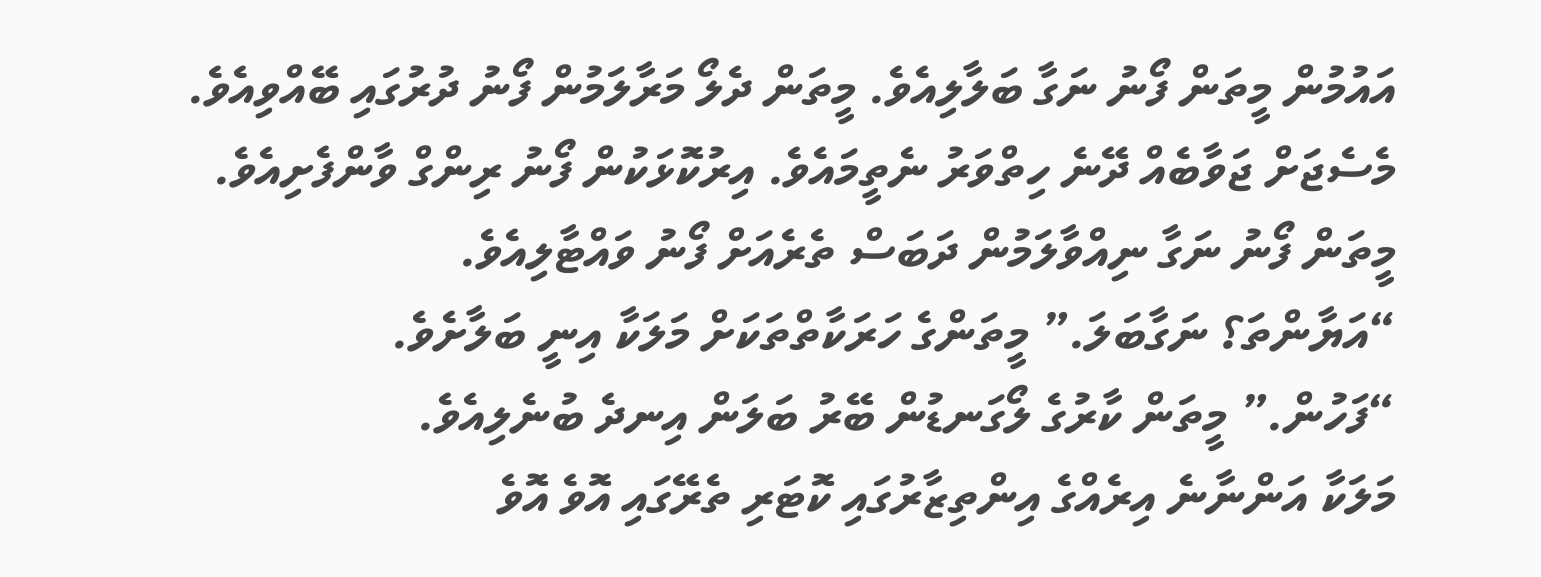އައުމުން މީތަން ފޯނު ނަގާ ބަލާލިއެވެ. މީތަން ދެލޯ މަރާލަމުން ފޯނު ދުރުގައި ބޭއްވިއެވެ. މެސެޖަށް ޖަވާބެއް ދޭނެ ހިތްވަރު ނެތީމައެވެ. އިރުކޮޅަކުން ފޯނު ރިންގް ވާންފެށިއެވެ. މީތަން ފޯނު ނަގާ ނިއްވާލަމުން ދަބަސް ތެރެއަށް ފޯނު ވައްޓާލިއެވެ.
“އަޔާންތަ؟ ނަގާބަލަ.” މީތަންގެ ހަރަކާތްތަކަށް މަލަކާ އިނީ ބަލާށެވެ.
“ފަހުން.” މީތަން ކާރުގެ ލޯގަނޑުން ބޭރު ބަލަން އިނދެ ބުނެލިއެވެ.
މަލަކާ އަންނާނެ އިރެއްގެ އިންތިޒާރުގައި ކޮޓަރި ތެރޭގައި އޮވެ އޮވެ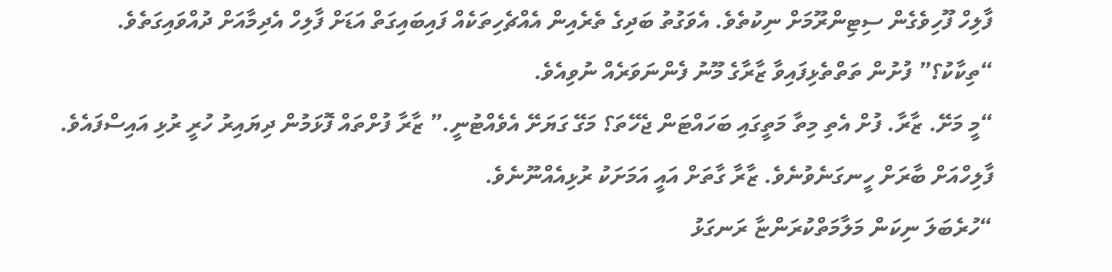ފާލިހް ފޫހިވެގެން ސިޓިންރޫމަށް ނިކުތެވެ. އެވަގުތު ބަދިގެ ތެރެއިން އެއްޗެހިތަކެއް ފައިބައިގަތް އަޑަށް ފާލިހް އެދިމާއަށް ދުއްވައިގަތެވެ.
“ތިކާކު؟” ފުށުން ތަތްތެޅިފައިވާ ޒާރާގެ މޫނު ފެންނަވަރެއް ނުވިއެވެ.
“މީ މަށޭ. ޒާރާ. ފުށް އެތި މިތާ މަތީގައި ބަހައްޓަން ޖެހޭތަ؟ މަގޭ ގަޔަށޭ އެވެއްޓުނީ.” ޒާރާ ފުށްތައް ފޮޅަމުން ދިޔައިރު ހުރީ ރުޅި އައިސްފައެވެ. ފާލިހްއަށް ބާރަށް ހީނގަނެވުނެވެ. ޒާރާ ގާތަށް އައީ އަމަށަކު ރުޅިއެއްނޫނެވެ.
“ހުރެބަލަ ނިކަން މަލާމަތްކުރަންޏާ ރަނގަޅު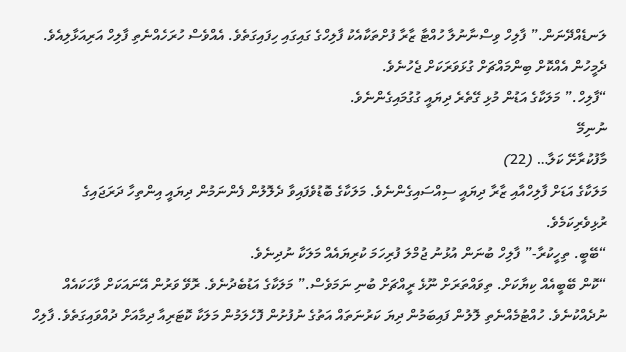ލަނޑެއްދޭނަން.” ފާލިހް ވިސްނާނުލާ ހުއްޓާ ޒާރާ ފުށްތަކާއެކު ފާލިހްގެ ގައިގައި ހިފައިގަތެވެ. އެއްވެސް ހުރަހެއްނެތި ފާލިހް އަރިއަޅާލިއެވެ. ދެމީހުން އެއްކޮށް ބިންމައްޗަށް ގުޅަވަރަކަށް ޖެހުނެވެ.
“ފާލިހް.” މަލަކާގެ އަޑުން މުޅި ގޭތެރެ ދިޔައީ ގުގުމައިގެންނެވެ.
ނުނިމޭ
މާފުކުރާށޭ ކަލާ… (22)
މަލަކާގެ އަޑަށް ފާލިހްއާއި ޒާރާ ދިޔައީ ސިއްސައިގެންނެވެ. މަލަކާގެ ބޮޑުވެފައިވާ ދެލޮލުން ފެންނަމުން ދިޔައީ އިންތިހާ ދަރަޖައިގެ ރުޅިވެރިކަމެވެ.
“ބޭބީ. ތިހީކުރާ-” ފާލިހް ބުނަން އުޅުނު ޖުމްލަ ފުރިހަމަ ކުރިޔައެއް މަލަކާ ނުދިނެވެ.
“ކޮން ބޭބީއެއް ކިޔާކަށް. ތިވައްތަރަށް ނޫޅެ ރީއްޗަށް ބުނި ނަމަވެސް.” މަލަކާގެ އަޑުބެދުނެވެ. ރޮވޭ ވަރުން އޭނައަކަށް ވާހަކައެއް ނުދެއްކުނެވެ. ހުއްޓުމެއްނެތި ލޮލުން ފައިބަމުން ދިޔަ ކަރުނަތައް އަތުގެ ނުފުށުން ފޮހެލަމުން މަލަކާ ކޮޓަރިއާ ދިމާއަށް ދުއްވައިގަތެވެ. ފާލިހް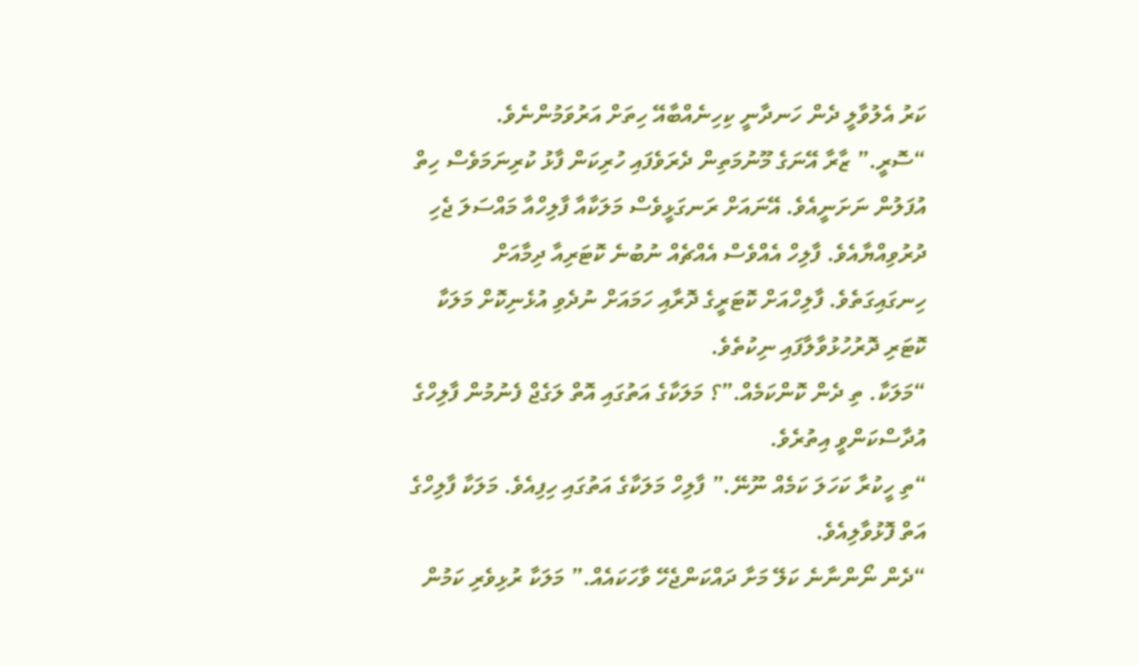ކަރު އެލުވާލީ ދެން ހަނދާނީ ކިހިނެއްބާއޭ ހިތަށް އަރުވަމުންނެވެ.
“ސޮރީ.” ޒާރާ އޭނަގެ މޫނުމަތިން ދެރަވެފައި ހުރިކަން ފާޅު ކުރިނަމަވެސް ހިތް އުފަލުން ނަށަނީއެވެ. އޭނައަށް ރަނގަޅީވެސް މަލަކާއާ ފާލިހްއާ މައްސަލަ ޖެހި ދުރުވިއްޔާއެވެ. ފާލިހް އެއްވެސް އެއްޗެއް ނުބުނެ ކޮޓަރިއާ ދިމާއަށް ހިނގައިގަތެވެ. ފާލިހްއަށް ކޮޓަރީގެ ދޮރާއި ހަމައަށް ނުދެވި އުޅެނިކޮށް މަލަކާ ކޮޓަރި ދޮރުހުޅުވާލާފައި ނިކުތެވެ.
“މަލަކާ. ތި ދެން ކޮންކަމެއް.”؟ މަލަކާގެ އަތުގައި އޮތް ލަގެޖް ފެނުމުން ފާލިހްގެ އުދާސްކަންވީ އިތުރެވެ.
“ތި ހީކުރާ ކަހަލަ ކަމެއް ނޫނޭ.” ފާލިހް މަލަކާގެ އަތުގައި ހިފިއެވެ. މަލަކާ ފާލިހްގެ އަތް ފޮޅުވާލިއެވެ.
“ދެން ނޯންނާނެ ކަލޭ މަށާ ދައްކަންޖެހޭ ވާހަކައެއް.” މަލަކާ ރުޅިވެރި ކަމުން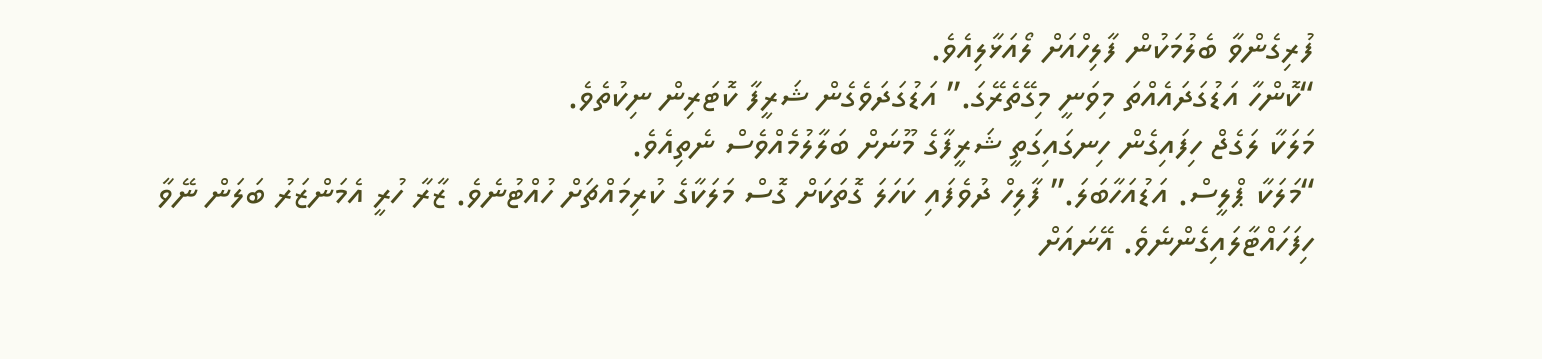ފުރިގެންވާ ބެލުމަކުން ފާލިހްއަށް ލޯއަޅާލިއެވެ.
“ކޮންހާ އަޑުގަދައެއްތަ މިވަނީ މިގޭތެރޭގަ.” އަޑުގަދަވެގެން ޝަރީފާ ކޮޓަރިން ނިކުތެވެ.
މަލަކާ ލަގެޖް ހިފައިގެން ހިނގައިގަތީ ޝަރީފާގެ މޫނަށް ބަލާލުމެއްވެސް ނެތިއެވެ.
“މަލަކާ ޕްލީސް. އަޑުއަހާބަލަ.” ފާލިހް ދުވެފައި ކަހަލަ ގޮތަކަށް ގޮސް މަލަކާގެ ކުރިމައްޗަށް ހުއްޓުނެވެ. ޒާރާ ހުރީ އެމަންޒަރު ބަލަން ނޭވާ ހިފަހައްޓާލައިގެންނެވެ. އޭނައަށް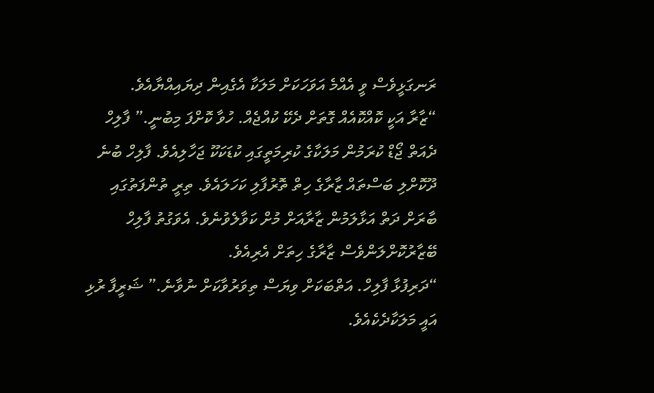ރަނގަޅީވެސް ވީ އެއްމެ އަވަހަކަށް މަލަކާ އެގެއިން ދިޔައިއްޔާއެވެ.
“ޒާރާ އަކީ ކޮއްކޮއެއް ގޮތަށް ދެކޭ ކުއްޖެއް. ހުވާ ކޮށްފަ މިބުނީ.” ފާލިހް ދެއަތް ޖޯޑް ކުރަމުން މަލަކާގެ ކުރިމަތީގައި ކުޑަކަކޫ ޖަހާލިއެވެ. ފާލިހް ބުނެ ދޫކޮށްލި ބަސްތައް ޒާރާގެ ހިތް ތޮރުފާލި ކަހަލައެވެ. ތިރީ ތުންފަތުގައި ބާރަށް ދަތް އަޅާލަމުން ޒާރާއަށް މުށް ކަވާލެވުނެވެ. އެވަގުތު ފާލިހް ބޭޒާރުކޮށްލަންވެސް ޒާރާގެ ހިތަށް އެރިއެވެ.
“ދަރިފުޅާ ފާލިހް. އަތްބަކަށް ވިޔަސް ތިވަރުވާކަށް ނުވާނެ.” ޝަރީފާ ރުޅި އައީ މަލަކާދެކެއެވެ.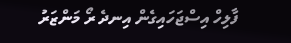ފާލިހް އިސްޖަހައިގެން އިނދެ ރޯ މަންޒަރު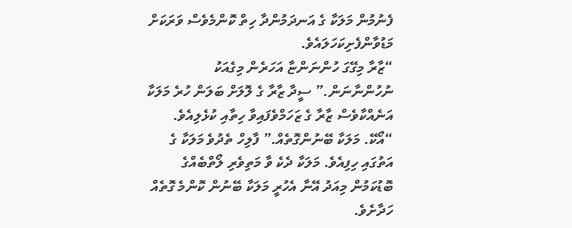ފެނުމުން މަލަކާ ގެ އަނދަމުންދާ ހިތް ކޮންމެވެސް ވަރަކަށް މަޑުވާންފެށިކަހަލައެވެ.
“ޒާރާ މިގޭގަ ހުންނަންޏާ އަހަރެން މިގެއަކު ނުހުންނާނަން.” ސީދާ ޒާރާ ގެ ލޮލަށް ބަލަން ހުރެ މަލަކާ އަނެއްކާވެސް ޒާރާ ގެ ޒަހަމްވެފައިވާ ހިތާއި ކުޅެލިއެވެ.
“އޯކޭ. މަލަކާ ބޭނުންގޮތެއް.” ފާލިހް ތެދުވެ މަލަކާ ގެ އަތުގައި ހިފިއެވެ. މަލަކާ ދެކެ ވާ މަތިވެރި ލޯތްބެއްގެ ބޮޑުކަމުން މިއަދު އޭނާ އެހުރީ މަލަކާ ބޭނުން ކޮންމެ ގޮތެއް ހަދާށެވެ.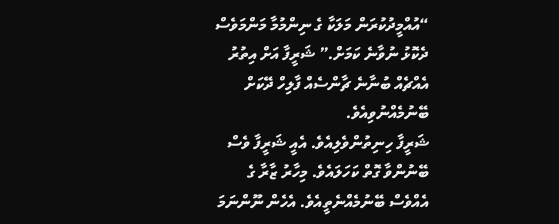“އުއްމީދުކުރަން މަލަކާ ގެ ނިންމުމާ މަންމަވެސް ދެކޮޅު ނުވާނެ ކަމަށް.” ޝަރީފާ އަށް އިތުރު އެއްޗެއް ބުނާނެ ޗާންސެއް ފާލިހް ދޭކަށް ބޭނުމެއްނުވިއެވެ.
ޝަރީފާ ހިނިތުންވެލިއެވެ. އެއީ ޝަރީފާ ވެސް ބޭނުންވާ ގޮތް ކަހަލައެވެ. މިހާރު ޒާރާ ގެ އެއްވެސް ބޭނުމެއްނެތީއެވެ. އެހެން ނޫންނަމަ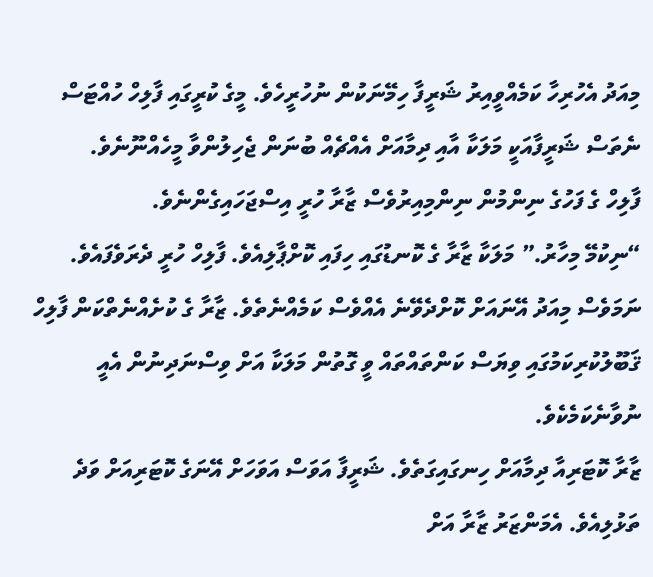މިއަދު އެހުރިހާ ކަމެއްވީއިރު ޝަރީފާ ހިމޭނަކުން ނުހުރީހެވެ. މީގެ ކުރީގައި ފާލިހް ހުއްޓަސް ނެތަސް ޝަރީފާއަކީ މަލަކާ އާއި ދިމާއަށް އެއްޗެއް ބުނަން ޖެހިލުންވާ މީހެއްނޫނެވެ.
ފާލިހް ގެ ފަހުގެ ނިންމުން ނިންމިއިރުވެސް ޒާރާ ހުރީ އިސްޖަހައިގެންނެވެ.
“ނިކުމޭ މިހާރު.” މަލަކާ ޒާރާ ގެ ކޮނޑުގައި ހިފައި ކޮށްޕާލިއެވެ. ފާލިހް ހުރީ ދެރަވެފައެވެ. ނަމަވެސް މިއަދު އޭނައަށް ކޮށްދެވޭނެ އެއްވެސް ކަމެއްނެތެވެ. ޒާރާ ގެ ކުށެއްނެތްކަން ފާލިހް ޤަބޫލުކުރިކަމުގައި ވިޔަސް ކަންތައްތައް ވީ ގޮތުން މަލަކާ އަށް ވިސްނަދިނުން އެއީ ނުވާނެކަމެކެވެ.
ޒާރާ ކޮޓަރިއާ ދިމާއަށް ހިނގައިގަތެވެ. ޝަރީފާ އަވަސް އަވަހަށް އޭނަގެ ކޮޓަރިއަށް ވަދެ ތަޅުލިއެވެ. އެމަންޒަރު ޒާރާ އަށް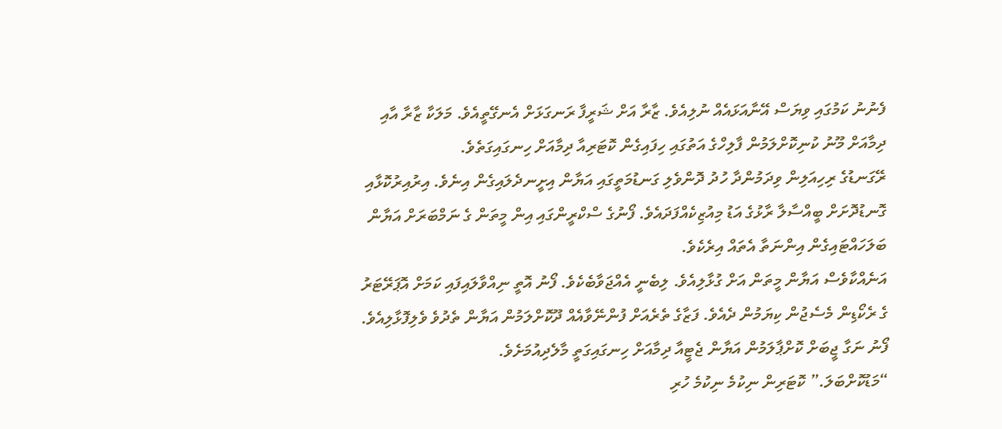ފެނުނު ކަމުގައި ވިޔަސް އޭނާއަޅައެއް ނުލިއެވެ. ޒާރާ އަށް ޝަރީފާ ރަނގަޅަށް އެނގޭތީއެވެ. މަލަކާ ޒާރާ އާއި ދިމާއަށް މޫނު ކުނިކޮށްލަމުން ފާލިހްގެ އަތުގައި ހިފައިގެން ކޮޓަރިއާ ދިމާއަށް ހިނގައިގަތެވެ.
ރޭގަނޑުގެ ރިހިއަލިން ވިދަމުންދާ ހުދު ދޮންވެލި ގަނޑުމަތީގައި އަޔާން އިށީނދެލައިގެން އިނެވެ. އިރުއިރުކޮޅާއި ގޮނޑުދޮށަށް ބީއްސާލާ ރާޅުގެ އަޑު މިއުޒިކެއްފަދައެވެ. ފޯނުގެ ސްކްރީންގައި އިން މީތަން ގެ ނަމްބަރަށް އަޔާން ބަލަހައްޓައިގެން އިންނަތާ އެތައް އިރެކެވެ.
އަނެއްކާވެސް އަޔާން މީތަން އަށް ގުޅާލިއެވެ. ލިބެނީ އެއްޖަވާބެކެވެ. ފޯނު އޮތީ ނިއްވާލައިފައި ކަމަށް އޮޕަރޭޓަރު ގެ ރެކޯޑިން މެސެޖުން ކިޔަމުން ދެއެވެ. ފަޒާގެ ތެރެއަށް ފުންނޭވާއެއް ދޫކޮށްލަމުން އަޔާން ތެދުވެ ވެލިފޮޅާލިއެވެ. ފޯނު ނަގާ ޖީބަށް ކޮށްޕާލަމުން އަޔާން ޖެޓީއާ ދިމާއަށް ހިނގައިގަތީ މާލެދިއުމަށެވެ.
“މަޑުކޮށްބަލަ.” ކޮޓަރިން ނިކުމެ ނިކުމެ ހުރި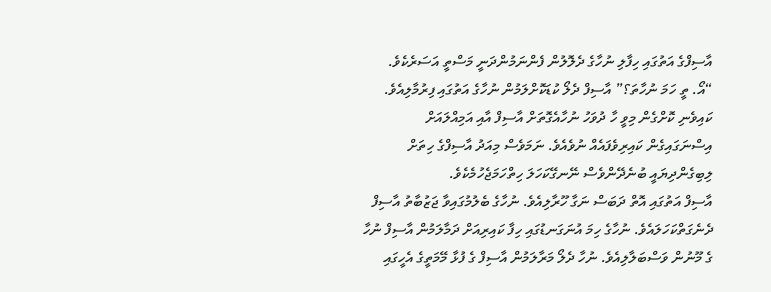އާސިފްގެ އަތުގައި ހިފާލި ނުހާގެ ދެލޮލުން ފެންނަމުންދަނީ މަސްތީ އަސަރެކެވެ.
“އޯ. ތީ ހަމަ ނުހާތަ؟” އާސިފް ދެލޯ ކުޑަކޮށްލަމުން ނުހާގެ އަތުގައި ފިރުމާލިއެވެ. ކައިވެނި ކޮށްގެން މިވީ ހާ ދުވަހު ނުހާއެގޮތަށް އާސިފް އާއި އަމިއްލައަށް އިސްނަގައިގެން ކައިރިވެފައެއް ނުވެއެވެ. ނަމަވެސް މިއަދު އާސިފްގެ ހިތަށް ލިބިގެންދިޔައީ ބުނެދޭންވެސް ނޭނގޭކަހަލަ ހިތްހަމަޖެހުމެކެވެ.
އާސިފް އަތުގައި އޮތް ދަބަސް ނަގާ ހޫރާލިއެވެ. ނުހާގެ ބެލުމުގައިވާ ޖަޒުބާތު އާސިފް ދެނެގަތްކަހަލައެވެ. ނުހާގެ ހިމަ އުނަގަނޑުގައި ހިފާ ކައިރިއަށް ދަމާލަމުން އާސިފް ނުހާ ގެ މޫނުން ވަސްބަލާލިއެވެ. ނުހާ ދެލޯ މަރާލަމުން އާސިފް ގެ ފުޅާ މޭމަތީގެ އެހީގައި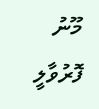މޫނު ފޮރުވާލީ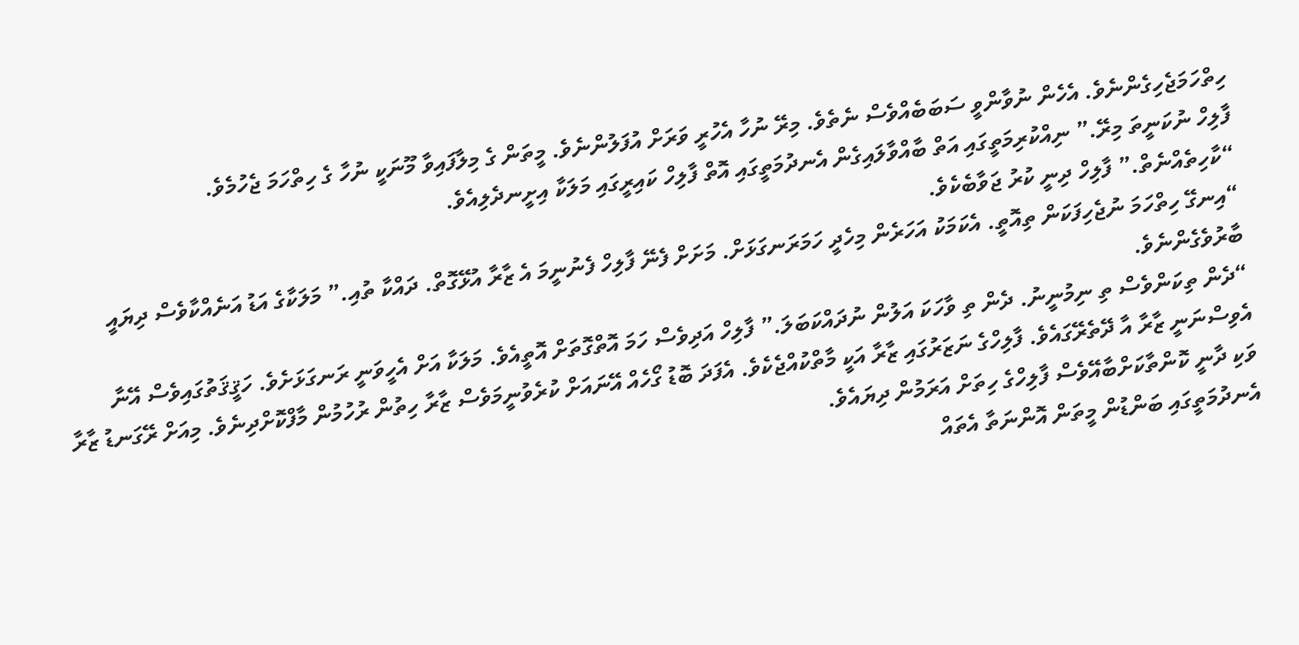ހިތްހަމަޖެހިގެންނެވެ. އެހެން ނުވާންވީ ސަބަބެއްވެސް ނެތެވެ. މިރޭ ނުހާ އެހުރީ ވަރަށް އުފަލުންނެވެ. މީތަން ގެ މިލާފައިވާ މޫނަކީ ނުހާ ގެ ހިތްހަމަ ޖެހުމެވެ.
ފާލިހް ނުކަނީތަ މިރޭ.” ނިއްކުރިމަތީގައި އަތް ބާއްވާލައިގެން އެނދުމަތީގައި އޮތް ފާލިހް ކައިރީގައި މަލަކާ އިށީނދެލިއެވެ.
“ކާހިތެއްނެތް.” ފާލިހް ދިނީ ކުރު ޖަވާބެކެވެ.
“އިނގޭ ހިތްހަމަ ނުޖެހިފަކަން ތިއޮތީ. އެކަމަކު އަހަރެން މިހެދީ ހަމަރަނގަޅަށް. މަށަށް ފެނޭ ފާލިހް ފެނުނީމަ އެ ޒާރާ އުޅޭގޮތް. ދައްކާ ތުއި.” މަލަކާގެ އަޑު އަނެއްކާވެސް ދިޔައީ ބާރުވެގެންނެވެ.
“ދެން ތިކަންވެސް ތި ނިމުނީނު. ދެން ތި ވާހަކަ އަލުން ނުދައްކަބަލަ.” ފާލިހް އަދިވެސް ހަމަ އޮތްގޮތަށް އޮތީއެވެ. މަލަކާ އަށް އެހީވަނީ ރަނގަޅަށެވެ. ހަޤީޤަތުގައިވެސް އޭނާ އެވިސްނަނީ ޒާރާ އާ ދޭތެރޭގައެވެ. ފާލިހްގެ ނަޒަރުގައި ޒާރާ އަކީ މާތްކުއްޖެކެވެ. އެފަދަ ބޮޑު ގޯހެއް އޭނައަށް ކުރެވުނީމަވެސް ޒާރާ ހިތުން ރުހުމުން މާފްކޮށްދިނެވެ. މިއަށް ރޭގަނޑު ޒާރާ ވަކި ދާނީ ކޮންތާކަށްބާއޭވެސް ފާލިހްގެ ހިތަށް އަރަމުން ދިޔައެވެ.
އެނދުމަތީގައި ބަންޑުން މީތަން އޮންނަތާ އެތައް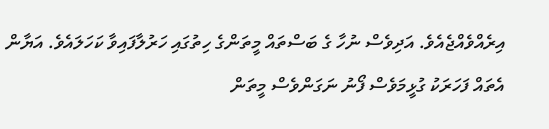އިރެއްވެއްޖެއެވެ. އަދިވެސް ނުހާ ގެ ބަސްތައް މީތަންގެ ހިތުގައި ހަރުލާފައިވާ ކަހަލައެވެ. އަޔާން އެތައް ފަހަރަކު ގުޅީމަވެސް ފޯނު ނަގަންވެސް މީތަން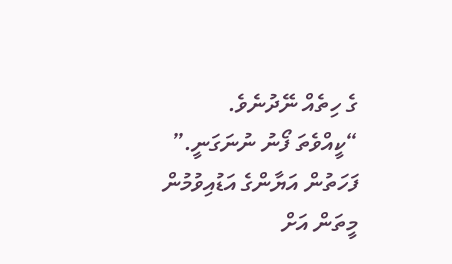ގެ ހިތެއް ނޭދުނެވެ.
“ކީއްވެތަ ފޯނު ނުނަގަނީ.” ފަހަތުން އަޔާންގެ އަޑުއިވުމުން މީތަން އަށް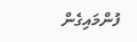ފުންމައިގެން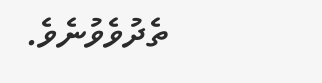ތެދުވެވުނެވެ.